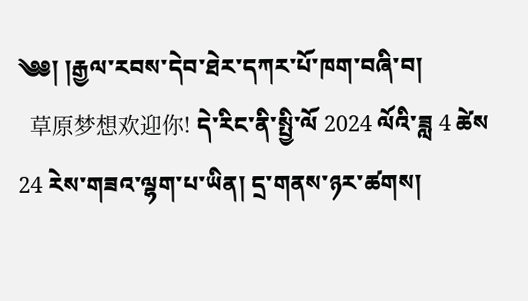༄༅། །རྒྱལ་རབས་དེབ་ཐེར་དཀར་པོ་ཁག་བཞི་བ།
  草原梦想欢迎你! དེ་རིང་ནི་སྤྱི་ལོ 2024 ལོའི་ཟླ 4 ཚེས 24 རེས་གཟའ་ལྷག་པ་ཡིན། དྲ་གནས་ཉར་ཚགས།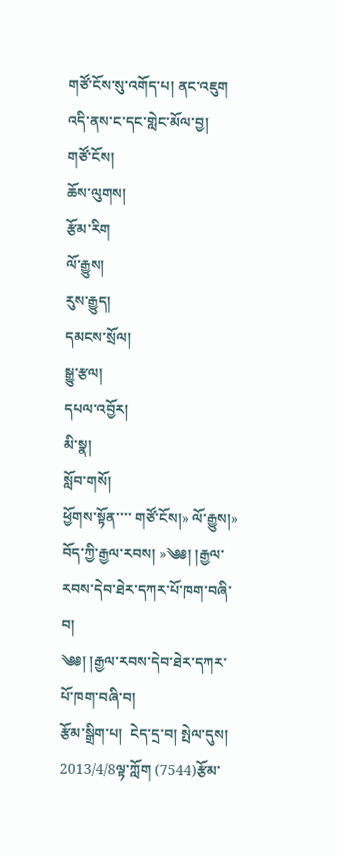གཙོ་ངོས་སུ་འགོད་པ། ནང་འཇུག འདི་ནས་ང་དང་གླེང་མོལ་བྱ།
གཙོ་ངོས།
ཆོས་ལུགས།
རྩོམ་རིག
ལོ་རྒྱུས།
རུས་རྒྱུད།
དམངས་སྲོལ།
སྒྱུ་རྩལ།
དཔལ་འབྱོར།
མི་སྣ།
སློབ་གསོ།
ཕྱོགས་སྟོན་་་་ གཙོ་ངོས།» ལོ་རྒྱུས།» བོད་ཀྱི་རྒྱལ་རབས། »༄༅། །རྒྱལ་རབས་དེབ་ཐེར་དཀར་པོ་ཁག་བཞི་བ།
༄༅། །རྒྱལ་རབས་དེབ་ཐེར་དཀར་པོ་ཁག་བཞི་བ།
རྩོམ་སྒྲིག་པ།  ངེད་དྲ་བ། སྤེལ་དུས། 2013/4/8ལྟ་ཀློག (7544)རྩོམ་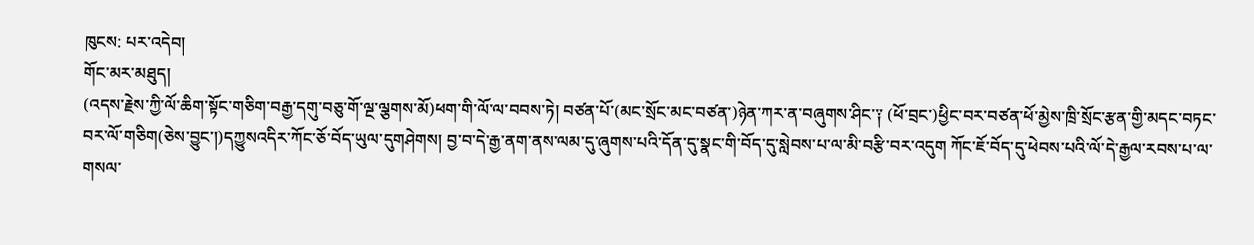ཁུངས: པར་འདེབ།
གོང་མར་མཐུད།
(འདས་རྗེས་ཀྱི་ལོ་ཆིག་སྟོང་གཅིག་བརྒྱ་དགུ་བཅུ་གོ་ལྔ་ལྕགས་མོ)ཕག་གི་ལོ་ལ་བབས་ཏེ། བཙན་པོ་(མང་སྲོང་མང་བཙན་)ཉེན་ཀར་ན་བཞུགས་ཤིང་༑ (ཕོ་བྲང་)ཕྱིང་བར་བཙན་ཕོ་མྱེས་ཁྲི་སྲོང་རྩན་གྱི་མདང་བཏང་བར་ལོ་གཅིག(ཅེས་བྱུང་།)དཀྱུསའདིར་ཀོང་ཅོ་བོད་ཡུལ་དུགཤེགས། བྱ་བ་དེ་རྒྱ་ནག་ནས་ལམ་དུ་ཞུགས་པའི་དོན་དུ་སྣང་གི་བོད་དུ་སླེབས་པ་ལ་མི་བརྩི་བར་འདུག ཀོང་ཇོ་བོད་དུ་ཕེབས་པའི་ལོ་དེ་རྒྱལ་རབས་པ་ལ་གསལ་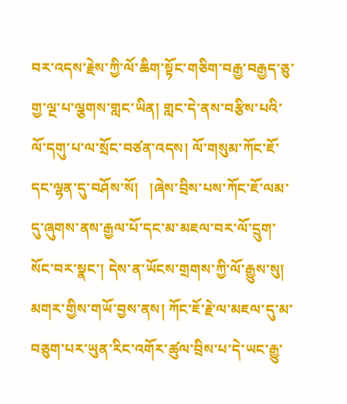བར་འདས་རྗེས་ཀྱི་ལོ་ཆིག་སྟོང་གཅིག་བརྒྱ་བརྒྱད་ཅུ་གྱ་ལྔ་པ་ལྕགས་གླང་ཡིན། གླང་དེ་ནས་བརྩིས་པའི་ལོ་དགུ་པ་ལ་སྲོང་བཙན་འདས། ལོ་གསུམ་ཀོང་ཇོ་དང་ལྷན་དུ་བཤོས་སོ།   །ཞེས་བྲིས་པས་ཀོང་ཇོ་ལམ་དུ་ཞུགས་ནས་རྒྱལ་པོ་དང་མ་མཇལ་བར་ལོ་དྲུག་སོང་བར་སྣང་། དེས་ན་ཡོངས་གྲགས་ཀྱི་ལོ་རྒྱུས་སུ། མགར་གྱིས་གཡོ་བྱས་ནས། ཀོང་ཇོ་རྗེ་ལ་མཇལ་དུ་མ་བཅུག་པར་ཡུན་རིང་འགོར་ཚུལ་བྲིས་པ་དེ་ཡང་རྒྱུ་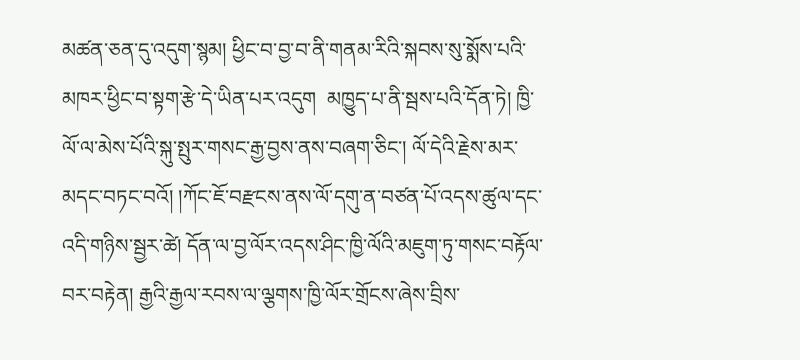མཚན་ཅན་དུ་འདུག་སྙམ། ཕྱིང་བ་བྱ་བ་ནི་གནམ་རིའི་སྐབས་སུ་སྨོས་པའི་མཁར་ཕྱིང་བ་སྟག་རྩེ་དེ་ཡིན་པར་འདུག  མཁྱུད་པ་ནི་སྦས་པའི་དོན་ཏེ། ཁྱི་ལོ་ལ་མེས་པོའི་སྐུ་སྤུར་གསང་རྒྱ་བྱས་ནས་བཞག་ཅིང་། ལོ་དེའི་རྗེས་མར་མདང་བཏང་བའོ། །ཀོང་ཇོ་བརྫངས་ནས་ལོ་དགུ་ན་བཙན་པོ་འདས་ཚུལ་དང་འདི་གཉིས་སྦྱར་ཚེ། དོན་ལ་བྱ་ལོར་འདས་ཤིང་ཁྱི་ལོའི་མཇུག་ཏུ་གསང་བརྟོལ་བར་བརྟེན། རྒྱའི་རྒྱལ་རབས་ལ་ལྕགས་ཁྱི་ལོར་གྲོངས་ཞེས་བྲིས་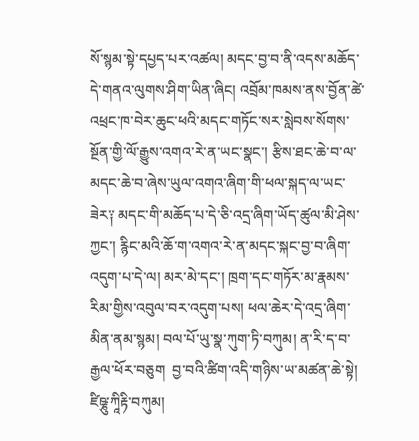སོ་སྙམ་སྟེ་དཔྱད་པར་འཚལ། མདང་བྱ་བ་ནི་འདས་མཆོད་དེ་གནའ་ལུགས་ཤིག་ཡིན་ཞིང། འབྲོམ་ཁམས་ནས་བྱོན་ཚེ་འཕྲང་ཁ་བེར་ཆུང་ཕའི་མདང་གཏོང་སར་སླེབས་སོགས་སྔོན་གྱི་ལོ་རྒྱུས་འགའ་རེ་ན་ཡང་སྣང་། རྩིས་ཐང་ཆེ་བ་ལ་མདང་ཆེ་བ་ཞེས་ཡུལ་འགའ་ཞིག་གི་ཕལ་སྐད་ལ་ཡང་ཟེར༑ མདང་གི་མཆོད་པ་དེ་ཅི་འདྲ་ཞིག་ཡོད་ཚུལ་མི་ཤེས་ཀྱང་། རྙིང་མའི་ཆོ་ག་འགའ་རེ་ན་མདང་སྐང་བྱ་བ་ཞིག་འདུག་པ་དེ་ལ། མར་མེ་དང་། ཁྲག་དང་གཏོར་མ་རྣམས་རིམ་གྱིས་འབུལ་བར་འདུག་པས། ཕལ་ཆེར་དེ་འདྲ་ཞིག་མིན་ནམ་སྙམ། བལ་པོ་ཡུ་སྣ་ཀུག་ཏི་བཀུམ། ན་རི་ད་བ་རྒྱལ་ཕོར་བཅུག  བྱ་བའི་ཚིག་འདི་གཉིས་ཡ་མཚན་ཆེ་སྟེ། ཛིཥྞུ་ཀཱིརྟི་བཀུམ།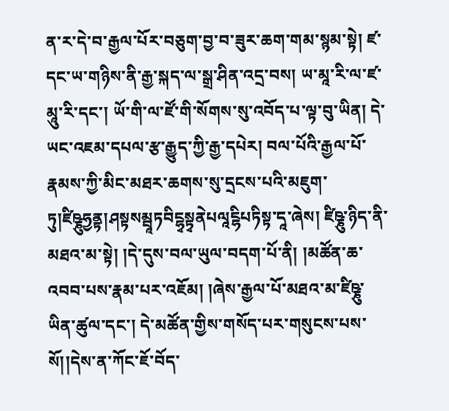ན་ར་དེ་བ་རྒྱལ་པོར་བཅུག་བྱ་བ་ཟུར་ཆག་གམ་སྙམ་སྟེ། ཛ་དང་ཡ་གཉིས་ནི་རྒྱ་སྐད་ལ་སྒྲ་ཤིན་འདྲ་བས། ཡ་མཱ་རི་ལ་ཛ་མཱུ་རི་དང་། ཡོ་གི་ལ་ཛོ་གི་སོགས་སུ་འབོད་པ་ལྟ་བུ་ཡིན། དེ་ཡང་འཇམ་དཔལ་རྩ་རྒྱུད་ཀྱི་རྒྱ་དཔེར། བལ་པོའི་རྒྱལ་པོ་རྣམས་ཀྱི་མིང་མཐར་ཆགས་སུ་དྲངས་པའི་མཇུག་ཏུ།ཛིཥྞུཧྱནྟ།ཤསྟསམྦཱཏབིངྷྭསྟྭནེཔལཱངྷིཔཏིསྟ་དཱ་ཞེས། ཛིཥྞུ་ཉིད་ནི་མཐའ་མ་སྟེ། །དེ་དུས་བལ་ཡུལ་བདག་པོ་ནི། །མཚོན་ཆ་འབབ་པས་རྣམ་པར་འཇོམ། །ཞེས་རྒྱལ་པོ་མཐའ་མ་ཛིཥྞུ་ཡིན་ཚུལ་དང་། དེ་མཚོན་གྱིས་གསོད་པར་གསུངས་པས་སོ།།དེས་ན་ཀོང་ཇོ་བོད་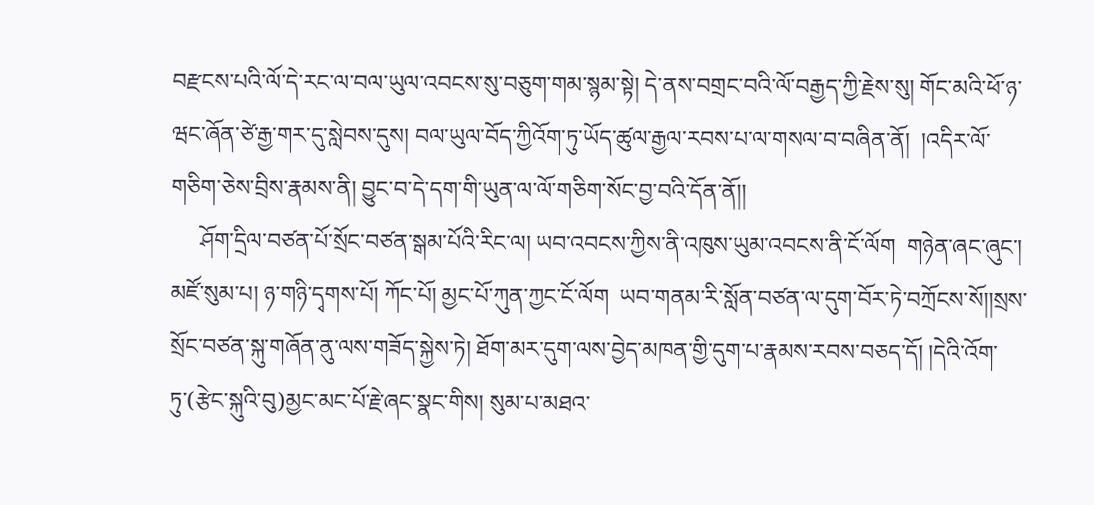བརྫངས་པའི་ལོ་དེ་རང་ལ་བལ་ཡུལ་འབངས་སུ་བཅུག་གམ་སྙམ་སྟེ། དེ་ནས་བགྲང་བའི་ལོ་བརྒྱད་ཀྱི་རྗེས་སུ། གོང་མའི་ཕོ་ཉ་ཝང་ཞོན་ཙེ་རྒྱ་གར་དུ་སླེབས་དུས། བལ་ཡུལ་བོད་ཀྱིའོག་ཏུ་ཡོད་ཚུལ་རྒྱལ་རབས་པ་ལ་གསལ་བ་བཞིན་ནོ།  །འདིར་ལོ་གཅིག་ཅེས་བྲིས་རྣམས་ནི། བྱུང་བ་དེ་དག་གི་ཡུན་ལ་ལོ་གཅིག་སོང་བྱ་བའི་དོན་ནོ།།
     ཤོག་དྲིལ་བཙན་པོ་སྲོང་བཙན་སྒམ་པོའི་རིང་ལ། ཡབ་འབངས་ཀྱིས་ནི་འཁུས་ཡུམ་འབངས་ནི་ངོ་ལོག  གཉེན་ཞང་ཞུང་། མཛོ་སུམ་པ། ཉ་གཉི་དྭགས་པོ། ཀོང་པོ། མྱང་པོ་ཀུན་ཀྱང་ངོ་ལོག  ཡབ་གནམ་རི་སློན་བཙན་ལ་དུག་བོར་ཏེ་བཀྲོངས་སོ།།སྲས་སྲོང་བཙན་སྐུ་གཞོན་ནུ་ལས་གཟོད་སྐྱེས་ཏེ། ཐོག་མར་དུག་ལས་བྱེད་མཁན་གྱི་དུག་པ་རྣམས་རབས་བཅད་དོ། །དེའི་འོག་ཏུ་(རྩེང་སྐུའི་བུ)མྱང་མང་པོ་རྗེ་ཞང་སྣང་གིས། སུམ་པ་མཐའ་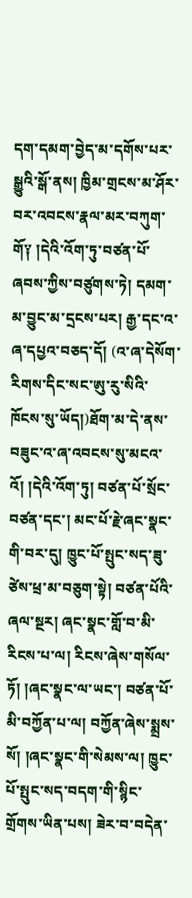དག་དམག་བྱེད་མ་དགོས་པར་སྒྱུའི་སྒོ་ནས། ཁྱིམ་གྲངས་མ་ཤོར་བར་འབངས་རྣལ་མར་བཀུག་གོ༑ །དེའི་འོག་ཏུ་བཙན་པོ་ཞབས་ཀྱིས་བཙུགས་ཏེ། དམག་མ་བྱུང་མ་དྲངས་པར། རྒྱ་དང་འ་ཞ་དཔྱའ་བཅད་དོ། (འ་ཞ་དེསོག་རིགས་དིང་སང་ཨུ་རུ་སིའི་ཁོངས་སུ་ཡོད།)ཐོག་མ་དེ་ནས་བཟུང་འ་ཞ་འབངས་སུ་མངའ་འོ། །དེའི་འོག་ཏུ། བཙན་པོ་སྲོང་བཙན་དང་། མང་པོ་རྗེ་ཞང་སྣང་གི་བར་དུ། ཁྱུང་པོ་སྤུང་སད་ཟུ་ཙེས་ཕྲ་མ་བཅུག་སྟེ། བཙན་པོའི་ཞལ་སྔར། ཞང་སྣང་གློ་བ་མི་རིངས་པ་ལ། རིངས་ཞེས་གསོལ་ཏོ། །ཞང་སྣང་ལ་ཡང་། བཙན་པོ་མི་བཀྱོན་པ་ལ། བཀྱོན་ཞེས་སྨྲས་སོ། །ཞང་སྣང་གི་སེམས་ལ། ཁྱུང་པོ་སྤུང་སད་བདག་གི་སྙིང་གྲོགས་ཡིན་པས། ཟེར་བ་བདེན་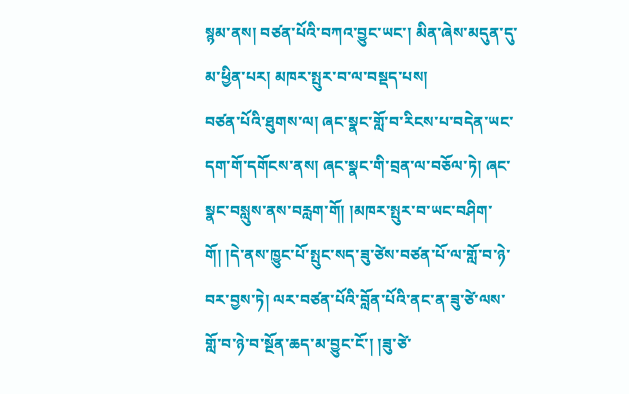སྙམ་ནས། བཙན་པོའི་བཀའ་བྱུང་ཡང་། མིན་ཞེས་མདུན་དུ་མ་ཕྱིན་པར། མཁར་སྤུར་བ་ལ་བསྡད་པས།
བཙན་པོའི་ཐུགས་ལ། ཞང་སྣང་གློ་བ་རིངས་པ་བདེན་ཡང་དག་གོ་དགོངས་ནས། ཞང་སྣང་གི་བྲན་ལ་བཅོལ་ཏེ། ཞང་སྣང་བསླུས་ནས་བརླག་གོ། །མཁར་སྤུར་བ་ཡང་བཤིག་གོ། །དེ་ནས་ཁྱུང་པོ་སྤུང་སད་ཟུ་ཙེས་བཙན་པོ་ལ་གློ་བ་ཉེ་བར་བྱས་ཏེ། ལར་བཙན་པོའི་བློན་པོའི་ནང་ན་ཟུ་ཙེ་ལས་གློ་བ་ཉེ་བ་སྔོན་ཆད་མ་བྱུང་ངོ་། །ཟུ་ཙེ་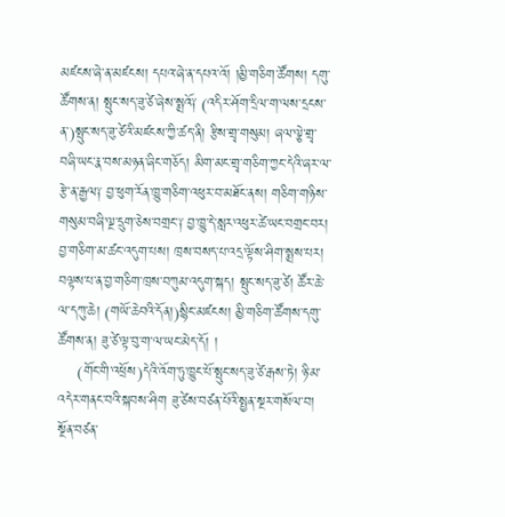མཛངས་ཞེ་ན་མཛངས། དཔའ་ཞེ་ན་དཔའ་འོ། །མྱི་གཅིག་ཚོགས། དགུ་ཚོགས་ན། སྤུང་སད་ཟུ་ཙེ་ཞེས་སྨྲའོ༑ (འདིར་ཤོག་དྲིལ་ག་ལས་དྲངས་ན་)སྤུང་སད་ཟུ་ཙེའི་མཛངས་ཀྱི་ཚད་ནི། རྩིས་གྲྭ་གསུམ། ཞལ་ལྕེ་གྲྭ་བཞི་ཡང་རྣ་བས་མཉན་ཞིང་གཅོད། མིག་མང་གྲྭ་གཅིག་ཀྱང་དེའི་ཞར་ལ་རྩེ་ན་རྒྱལ༑ བྱ་ཕུག་རོན་ཁྱུ་གཅིག་འཕུར་བ་མཐོང་ནས། གཅིག་གཉིས་གསུམ་བཞི་ལྔ་དྲུག་ཅེས་བགྲང་༑ བྱ་ཁྱུ་དེ་སླར་འཕུར་ཚེ་ཡང་བགྲང་བར། བྱ་གཅིག་མ་ཚང་འདུག་པས། ཁྲས་བསད་པ་འདྲ་ལྟོས་ཤིག་སྨྲས་པར། བལྟས་པ་ན་བྱ་གཅིག་ཁྲས་བཀུམ་འདུག་སྐད། སྤུང་སད་ཟུ་ཙེ། ཚོར་ཆེ་ལ་དཀུ་ཆེ། (གཡོ་ཆེབའི་དོན།)སྙིང་མཛངས། མྱི་གཅིག་ཚོགས་དགུ་ཚོགས་ན། ཟུ་ཙེ་ལྟ་བུ་ག་ལ་ཡང་མེད་དོ། །
    (གོང་གི་འཕྲོས)དེའི་འོག་ཏུ་ཁྱུང་པོ་སྤུང་སད་ཟུ་ཙེ་རྒས་ཏེ། ཉི་མ་འདེར་གནང་བའི་སྐབས་ཤིག ཟུ་ཙེས་བཙན་པོའི་སྤྱན་སྔར་གསོལ་བ། སྔོན་བཙན་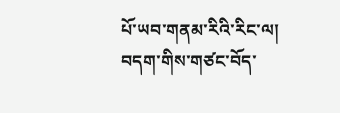པོ་ཡབ་གནམ་རིའི་རིང་ལ། བདག་གིས་གཙང་བོད་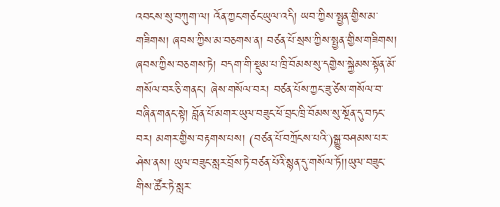འབངས་སུ་བཀུག་ལ། འོན་ཀྱང་གཙང་ཡུལ་འདི། ཡབ་ཀྱིས་སྤྱན་གྱིས་མ་གཟིགས། ཞབས་ཀྱིས་མ་བཅགས་ན། བཙན་པོ་སྲས་ཀྱིས་སྤྱན་གྱིས་གཟིགས། ཞབས་ཀྱིས་བཅགས་ཏེ། བདག་གི་སྡུམ་པ་ཁྲི་བོམས་སུ་དགྱེས་སྐྱེམས་སྟོན་མོ་གསོལ་བར་ཅི་གནང་། ཞེས་གསོལ་བར། བཙན་པོས་ཀྱང་ཟུ་ཙེས་གསོལ་བ་བཞིན་གནང་སྟེ། བློན་པོ་མགར་ཡུལ་བཟུང་ཕོ་བྲང་ཁྲི་བོམས་སུ་སྔོན་དུ་བཏང་བར། མགར་གྱིས་བརྟགས་པས། (བཙན་པོ་བཀྲོངས་པའི་)སྒྱུ་བཤམས་པར་ཤེས་ནས། ཡུལ་བཟུང་སླར་བྲོས་ཏེ་བཙན་པོའི་སྙན་དུ་གསོལ་ཏོ།།ཡུལ་བཟུང་གིས་ཚོར་ཏེ་སླར་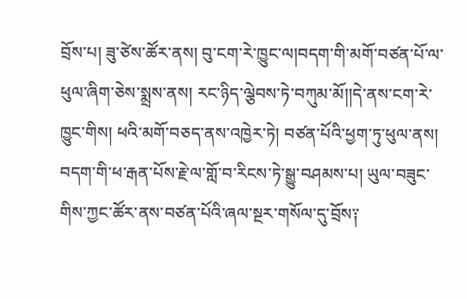བྲོས་པ། ཟུ་ཙེས་ཚོར་ནས། བུ་ངག་རེ་ཁྱུང་ལ།བདག་གི་མགོ་བཙན་པོ་ལ་ཕུལ་ཞིག་ཅེས་སྨྲས་ནས། རང་ཉིད་ལྕེབས་ཏེ་བཀུམ་མོ།།དེ་ནས་ངག་རེ་ཁྱུང་གིས། ཕའི་མགོ་བཅད་ནས་འཁྱེར་ཏེ། བཙན་པོའི་ཕྱག་ཏུ་ཕུལ་ནས། བདག་གི་ཕ་རྒན་པོས་རྗེ་ལ་གློ་བ་རིངས་ཏེ་སྒྱུ་བཤམས་པ། ཡུལ་བཟུང་གིས་ཀྱང་ཚོར་ནས་བཙན་པོའི་ཞལ་སྔར་གསོལ་དུ་བྲོས༑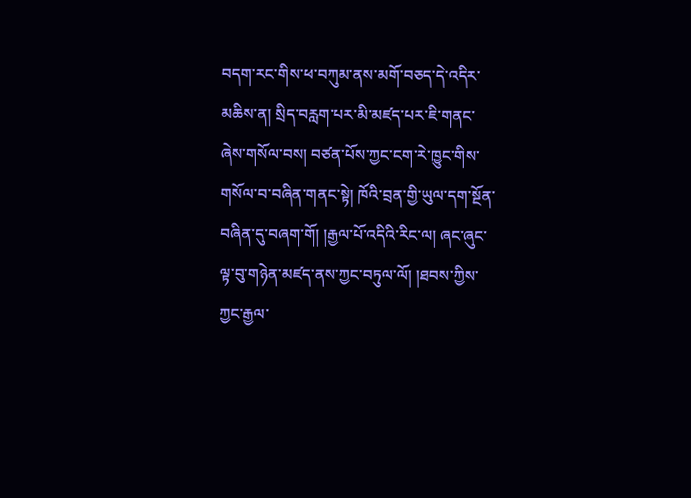བདག་རང་གིས་ཕ་བཀུམ་ནས་མགོ་བཅད་དེ་འདིར་མཆིས་ན། སྲིད་བརླག་པར་མི་མཛད་པར་ཇི་གནང་ཞེས་གསོལ་བས། བཙན་པོས་ཀྱང་ངག་རེ་ཁྱུང་གིས་གསོལ་བ་བཞིན་གནང་སྟེ། ཁོའི་བྲན་གྱི་ཡུལ་དག་སྔོན་བཞིན་དུ་བཞག་གོ། །རྒྱལ་པོ་འདིའི་རིང་ལ། ཞང་ཞུང་ལྟ་བུ་གཉེན་མཛད་ནས་ཀྱང་བཏུལ་ལོ། །ཐབས་ཀྱིས་ཀྱང་རྒྱལ་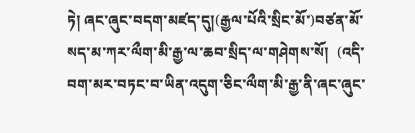ཏེ། ཞང་ཞུང་བདག་མཛད་དུ།(རྒྱལ་པོའི་སྲིང་མོ་)བཙན་མོ་སད་མ་ཀར་ལྀག་མི་རྒྱ་ལ་ཆབ་སྲིད་ལ་གཤེགས་སོ།  (འདི་བག་མར་བཏང་བ་ཡིན་འདུག་ཅིང་ལྀག་མི་རྒྱ་ནི་ཞང་ཞུང་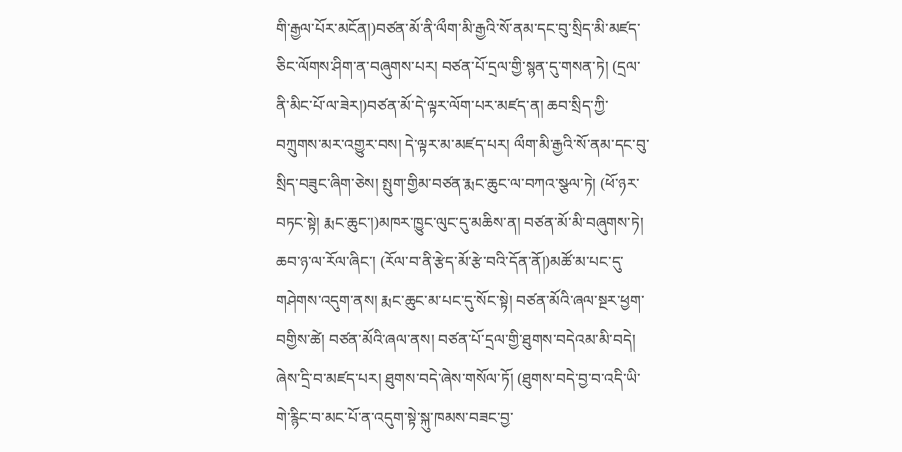གི་རྒྱལ་པོར་མངོན།)བཙན་མོ་ནི་ལྀག་མི་རྒྱའི་སོ་ནམ་དང་བུ་སྲིད་མི་མཛད་ཅིང་ལོགས་ཤིག་ན་བཞུགས་པར། བཙན་པོ་དྲལ་གྱི་སྙན་དུ་གསན་ཏེ། (དྲལ་ནི་མིང་པོ་ལ་ཟེར།)བཙན་མོ་དེ་ལྟར་ལོག་པར་མཛད་ན། ཆབ་སྲིད་ཀྱི་བཀྲུགས་མར་འགྱུར་བས། དེ་ལྟར་མ་མཛད་པར། ལྀག་མི་རྒྱའི་སོ་ནམ་དང་བུ་སྲིད་བཟུང་ཞིག་ཅེས། སྤུག་གྱིམ་བཙན་རྨང་ཆུང་ལ་བཀའ་སྩལ་ཏེ། (ཕོ་ཉར་བཏང་སྟེ། རྨང་ཆུང་།)མཁར་ཁྱུང་ལུང་དུ་མཆིས་ན། བཙན་མོ་མི་བཞུགས་ཏེ། ཆབ་ཉ་ལ་རོལ་ཞིང་། (རོལ་བ་ནི་རྩེད་མོ་རྩེ་བའི་དོན་ནོ།)མཚོ་མ་པང་དུ་གཤེགས་འདུག་ནས། རྨང་ཆུང་མ་པང་དུ་སོང་སྟེ། བཙན་མོའི་ཞལ་སྔར་ཕྱག་བགྱིས་ཚེ། བཙན་མོའི་ཞལ་ནས། བཙན་པོ་དྲལ་གྱི་ཐུགས་བདེའམ་མི་བདེ། ཞེས་དྲི་བ་མཛད་པར། ཐུགས་བདེ་ཞེས་གསོལ་ཏོ། (ཐུགས་བདེ་བྱ་བ་འདི་ཡི་གེ་རྙིང་བ་མང་པོ་ན་འདུག་སྟེ་སྐུ་ཁམས་བཟང་བྱ་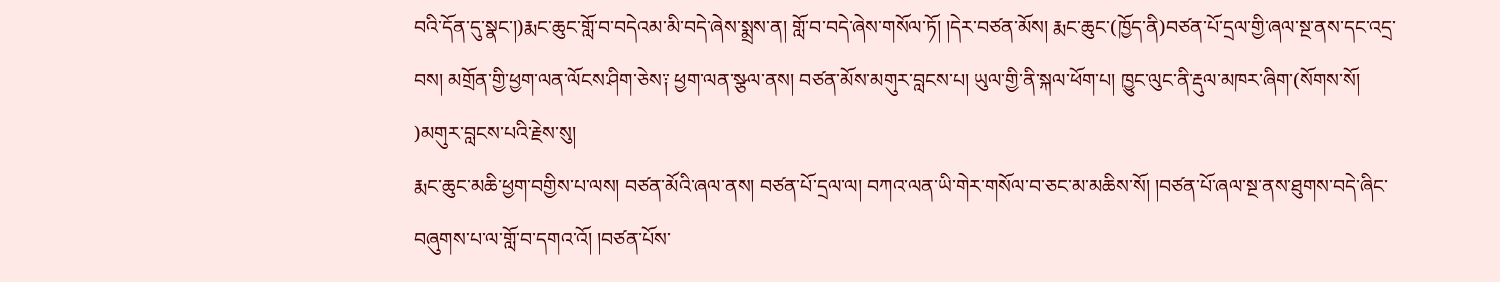བའི་དོན་དུ་སྣང་།)རྨང་ཆུང་གློ་བ་བདེའམ་མི་བདེ་ཞེས་སྨྲས་ན། གློ་བ་བདེ་ཞེས་གསོལ་ཏོ། །དེར་བཙན་མོས། རྨང་ཆུང་(ཁྱོད་ནི)བཙན་པོ་དྲལ་གྱི་ཞལ་སྔ་ནས་དང་འདྲ་བས། མགྲོན་གྱི་ཕྱག་ལན་ལོངས་ཤིག་ཅེས༑ ཕྱག་ལན་སྩལ་ནས། བཙན་མོས་མགུར་བླངས་པ། ཡུལ་གྱི་ནི་སྐལ་ཕོག་པ། ཁྱུང་ལུང་ནི་རྡུལ་མཁར་ཞིག་(སོགས་སོ། )མགུར་བླངས་པའི་རྗེས་སུ།
རྨང་ཆུང་མཆི་ཕྱག་བགྱིས་པ་ལས། བཙན་མོའི་ཞལ་ནས། བཙན་པོ་དྲལ་ལ། བཀའ་ལན་ཡི་གེར་གསོལ་བ་ཅང་མ་མཆིས་སོ། །བཙན་པོ་ཞལ་སྔ་ནས་ཐུགས་བདེ་ཞིང་བཞུགས་པ་ལ་གློ་བ་དགའ་འོ། །བཙན་པོས་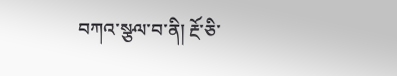བཀའ་སྩལ་བ་ནི། རྔོ་ཅི་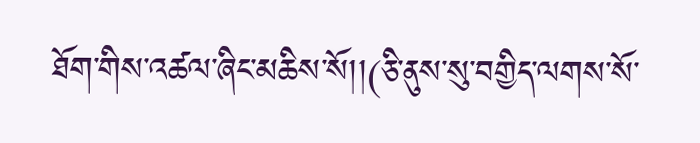ཐོག་གིས་འཚལ་ཞིང་མཆིས་སོ།།(ཅི་ནུས་སུ་བགྱིད་ལགས་སོ་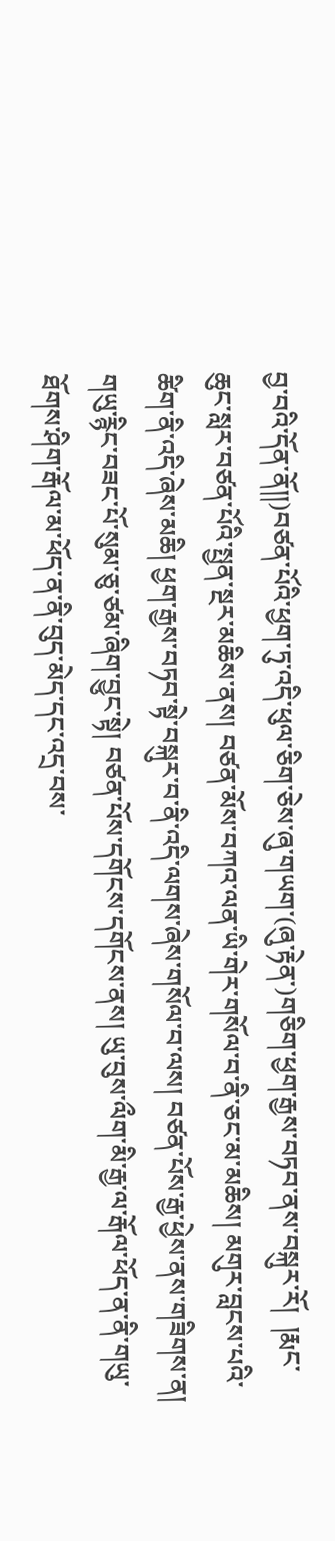བྱ་བའི་དོན་ནོ།།)བཙན་པོའི་ཕྱག་ཏུ་འདི་ཕུལ་ཅིག་ཅེས་ཞུ་གཡག་(ཞུ་རྟེན་)གཅིག་ཕྱག་རྒྱས་བཏབ་ནས་བསྐུར་རོ།  །རྨང་ཆུང་སླར་བཙན་པོའི་སྤྱན་སྔར་མཆིས་ནས། བཙན་མོས་བཀའ་ལན་ཡི་གེར་གསོལ་བ་ནི་ཅང་མ་མཆིས། མགུར་བླངས་པའི་ཚིག་ནི་འདི་ཞེས་མཆི། ཕྱག་རྒྱས་བཏབ་སྟེ་བསྐུར་བ་ནི་འདི་ལགས་ཞེས་གསོལ་བ་ལས། བཙན་པོས་རྒྱ་ཕྱེས་ནས་གཟིགས་ན། གཡུ་རྙིང་བཟང་པོ་སུམ་ཅུ་ཙམ་ཞིག་བྱུང་སྟེ། བཙན་པོས་དགོངས་དགོངས་ནས། ཡུ་བུས་ལྀག་མི་རྒྱ་ལ་རྒོལ་ཕོད་ན་ནི་གཡུ་ཐོགས་ཤིག་རྒོལ་མ་ཕོད་ན་ནི་བུད་མེད་དང་འདྲ་བས་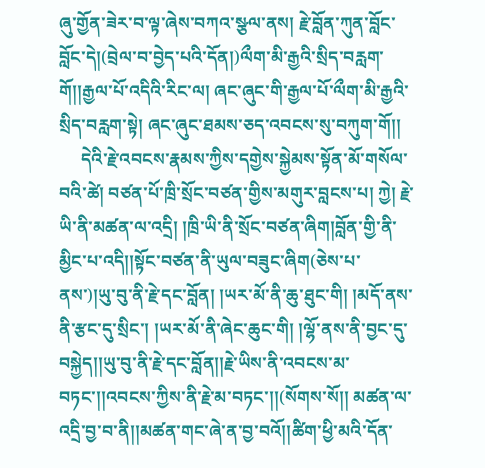ཞུ་གྱོན་ཟེར་བ་ལྟ་ཞེས་བཀའ་སྩལ་ནས། རྗེ་བློན་ཀུན་བློང་བློང་དེ།(བྲེལ་བ་བྱེད་པའི་དོན།)ལྀག་མི་རྒྱའི་སྲིད་བརླག་གོ།།རྒྱལ་པོ་འདིའི་རིང་ལ། ཞང་ཞུང་གི་རྒྱལ་པོ་ལྀག་མི་རྒྱའི་སྲིད་བརླག་སྟེ། ཞང་ཞུང་ཐམས་ཅད་འབངས་སུ་བཀུག་གོ།།
     དེའི་རྗེ་འབངས་རྣམས་ཀྱིས་དགྱེས་སྐྱེམས་སྟོན་མོ་གསོལ་བའི་ཚེ། བཙན་པོ་ཁྲི་སྲོང་བཙན་གྱིས་མགུར་བླངས་པ། ཀྱེ། རྗེ་ཡི་ནི་མཚན་ལ་འདྲི། །ཁྲི་ཡི་ནི་སྲོང་བཙན་ཞིག།བློན་གྱི་ནི་མྱིང་པ་འདི།།སྟོང་བཙན་ནི་ཡུལ་བཟུང་ཞིག(ཅེས་པ་ནས་)།ཡུ་བུ་ནི་རྗེ་དང་བློན། །ཡར་མོ་ནི་ཆུ་ཐུང་གི། །མདོ་ནས་ནི་རྩང་དུ་སྲིང་། །ཡར་མོ་ནི་ཞེང་ཆུང་གི། །ལྷོ་ནས་ནི་བྱང་དུ་བསྐྱེད།།ཡུ་བུ་ནི་རྗེ་དང་བློན།།རྗེ་ཡིས་ནི་འབངས་མ་བཏང་།།འབངས་ཀྱིས་ནི་རྗེ་མ་བཏང་།།(སོགས་སོ།། མཚན་ལ་འདྲི་བྱ་བ་ནི།།མཚན་གང་ཞེ་ན་བྱ་བའོ།།ཚིག་ཕྱི་མའི་དོན་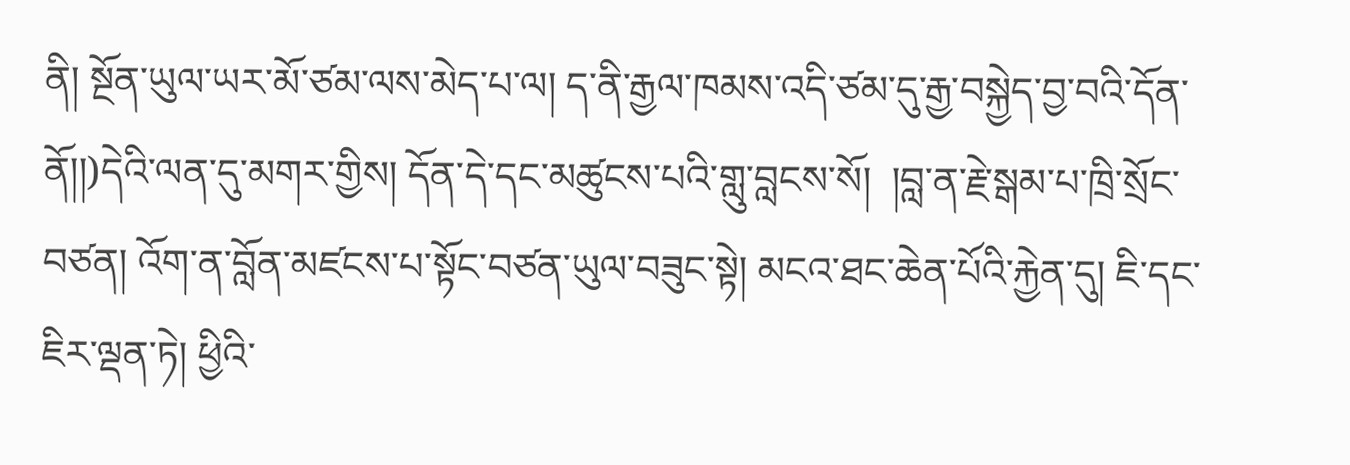ནི། སྔོན་ཡུལ་ཡར་མོ་ཙམ་ལས་མེད་པ་ལ། ད་ནི་རྒྱལ་ཁམས་འདི་ཙམ་དུ་རྒྱ་བསྐྱེད་བྱ་བའི་དོན་ནོ།།)དེའི་ལན་དུ་མགར་གྱིས། དོན་དེ་དང་མཚུངས་པའི་གླུ་བླངས་སོ།  །བླ་ན་རྗེ་སྒམ་པ་ཁྲི་སྲོང་བཙན། འོག་ན་བློན་མཛངས་པ་སྟོང་བཙན་ཡུལ་བཟུང་སྟེ། མངའ་ཐང་ཆེན་པོའི་རྐྱེན་དུ། ཇི་དང་ཇིར་ལྡན་ཏེ། ཕྱིའི་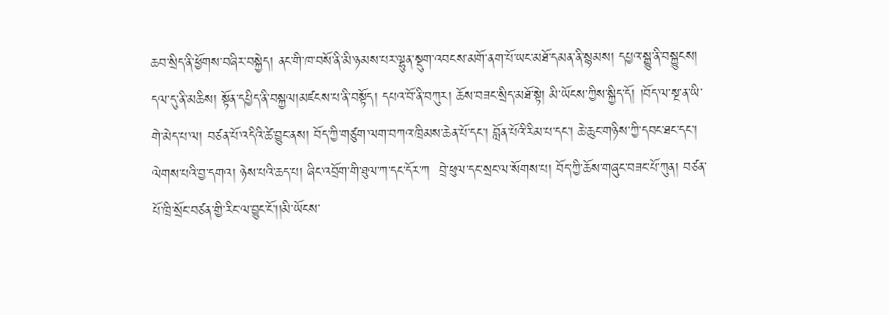ཆབ་སྲིད་ནི་ཕྱོགས་བཞིར་བསྐྱེད། ནང་གི་ཁ་བསོ་ནི་མི་ཉམས་པར་ལྷུན་སྡུག་འབངས་མགོ་ནག་པོ་ཡང་མཐོ་དམན་ནི་སྙམས། དཔྱའ་སྒྱུ་ནི་བསྐྱུངས། དལ་དུ་ནི་མཆིས། སྟོན་དཔྱིད་ནི་བསྐྱལ།མཛངས་པ་ནི་བསྟོད། དཔའ་བོ་ནི་བཀུར། ཆོས་བཟང་སྲིད་མཐོ་སྟེ། མི་ཡོངས་ཀྱིས་སྐྱིད་དོ། །བོད་ལ་སྔ་ན་ཡི་གེ་མེད་པ་ལ། བཙན་པོ་འདིའི་ཚེ་བྱུང་ནས། བོད་ཀྱི་གཙུག་ལག་བཀའ་ཁྲིམས་ཆེན་པོ་དང་། བློན་པོའི་རིམ་པ་དང་། ཆེ་ཆུང་གཉིས་ཀྱི་དབང་ཐང་དང་། ལེགས་པའི་བྱ་དགའ། ཉེས་པའི་ཆད་པ། ཞིང་འབྲོག་གི་ཐུལ་ཀ་དང་དོར་ཀ  བྲེ་ཕུལ་དང་སྲང་ལ་སོགས་པ། བོད་ཀྱི་ཆོས་གཞུང་བཟང་པོ་ཀུན། བཙན་པོ་ཁྲི་སྲོང་བཙན་གྱི་རིང་ལ་བྱུང་ངོ་།།མི་ཡོངས་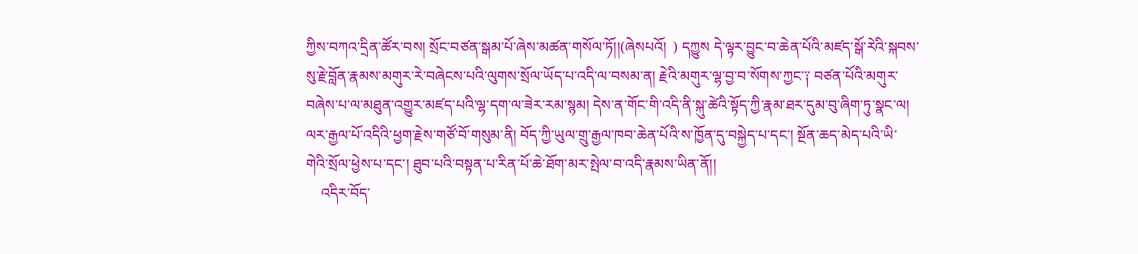ཀྱིས་བཀའ་དྲིན་ཚོར་བས། སྲོང་བཙན་སྒམ་པོ་ཞེས་མཚན་གསོལ་ཏོ།།(ཞེསཔའོ།  ) དཀྱུས དེ་ལྟར་བྱུང་བ་ཆེན་པོའི་མཛད་སྒོ་རེའི་སྐབས་སུ་རྗེ་བློན་རྣམས་མགུར་རེ་བཞེངས་པའི་ལུགས་སྲོལ་ཡོད་པ་འདི་ལ་བསམ་ན། རྗེའི་མགུར་ལྷ་བྱ་བ་སོགས་ཀྱང་༑ བཙན་པོའི་མགུར་བཞེས་པ་ལ་མཐུན་འགྱུར་མཛད་པའི་ལྷ་དག་ལ་ཟེར་རམ་སྙམ། དེས་ན་གོང་གི་འདི་ནི་སྐུ་ཚེའི་སྟོད་ཀྱི་རྣམ་ཐར་དུམ་བུ་ཞིག་ཏུ་སྣང་ལ། ལར་རྒྱལ་པོ་འདིའི་ཕྱག་རྗེས་གཙོ་བོ་གསུམ་ནི། བོད་ཀྱི་ཡུལ་གྲུ་རྒྱལ་ཁབ་ཆེན་པོའི་ས་ཁྱོན་དུ་བསྐྱེད་པ་དང་། སྔོན་ཆད་མེད་པའི་ཡི་གེའི་སྲོལ་ཕྱེས་པ་དང་། ཐུབ་པའི་བསྟན་པ་རིན་པོ་ཆེ་ཐོག་མར་སྤེལ་བ་འདི་རྣམས་ཡིན་ནོ།།
    འདིར་བོད་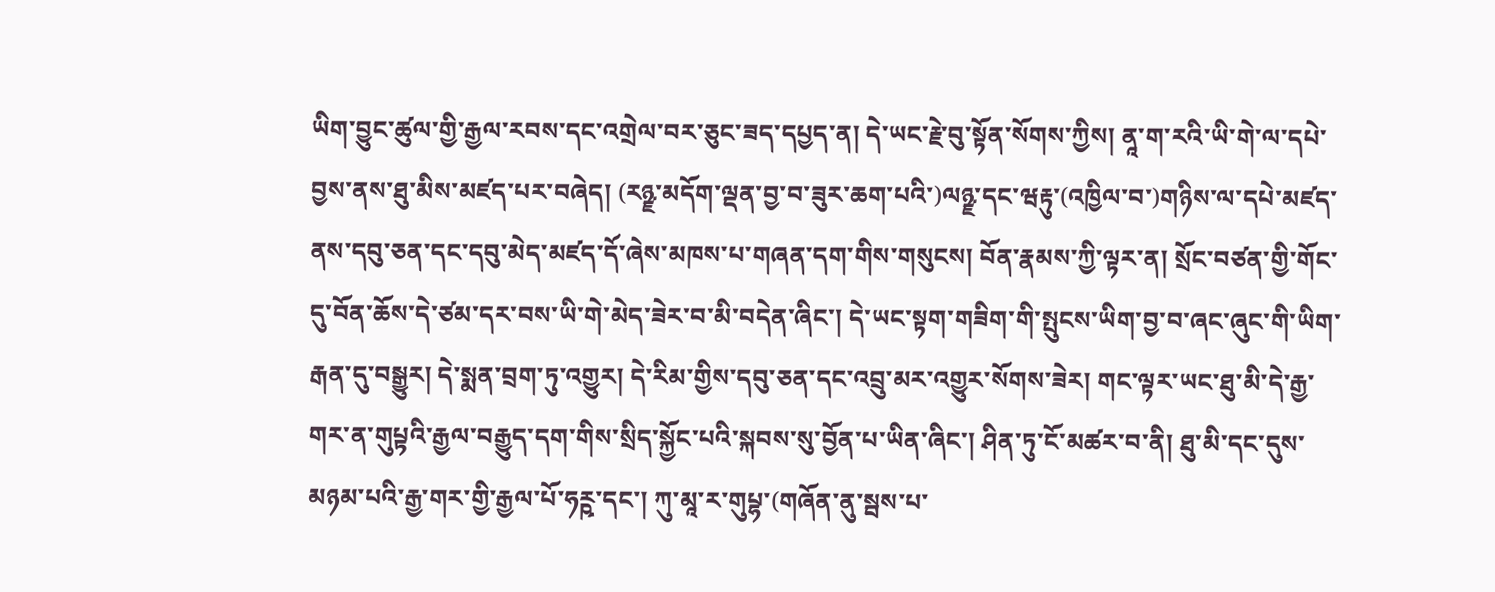ཡིག་བྱུང་ཚུལ་གྱི་རྒྱལ་རབས་དང་འགྲེལ་བར་ཅུང་ཟད་དཔྱད་ན། དེ་ཡང་རྗེ་བུ་སྟོན་སོགས་ཀྱིས། ནཱ་ག་རའི་ཡི་གེ་ལ་དཔེ་བྱས་ནས་ཐུ་མིས་མཛད་པར་བཞེད། (རཉྫ་མདོག་ལྡན་བྱ་བ་ཟུར་ཆག་པའི་)ལཉྫ་དང་ཝརྟུ་(འཁྱིལ་བ་)གཉིས་ལ་དཔེ་མཛད་ནས་དབུ་ཅན་དང་དབུ་མེད་མཛད་དོ་ཞེས་མཁས་པ་གཞན་དག་གིས་གསུངས། བོན་རྣམས་ཀྱི་ལྟར་ན། སྲོང་བཙན་གྱི་གོང་དུ་བོན་ཆོས་དེ་ཙམ་དར་བས་ཡི་གེ་མེད་ཟེར་བ་མི་བདེན་ཞིང་། དེ་ཡང་སྟག་གཟིག་གི་སྤུངས་ཡིག་བྱ་བ་ཞང་ཞུང་གི་ཡིག་རྒན་དུ་བསྒྱུར། དེ་སྨན་བྲག་ཏུ་འགྱུར། དེ་རིམ་གྱིས་དབུ་ཅན་དང་འབྲུ་མར་འགྱུར་སོགས་ཟེར། གང་ལྟར་ཡང་ཐུ་མི་དེ་རྒྱ་གར་ན་གུཔྟའི་རྒྱལ་བརྒྱུད་དག་གིས་སྲིད་སྐྱོང་པའི་སྐབས་སུ་བྱོན་པ་ཡིན་ཞིང་། ཤིན་ཏུ་ངོ་མཚར་བ་ནི། ཐུ་མི་དང་དུས་མཉམ་པའི་རྒྱ་གར་གྱི་རྒྱལ་པོ་ཧཪྵ་དང་། ཀུ་མཱ་ར་གུཔྷ་(གཞོན་ནུ་སྦས་པ་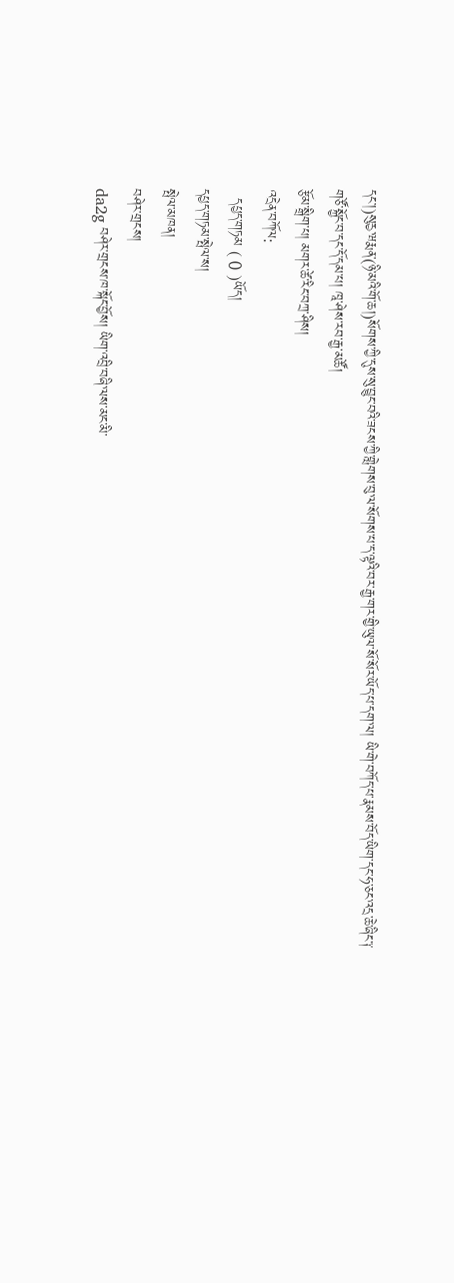དང་།)སུརྱ་ཝརྨན་(ཉི་མའི་གོ་ཆ།)སོགས་ཀྱི་དུས་སུ་བྱུང་བའི་ཟངས་ཀྱི་གླེགས་བུ་ལ་སོགས་པ་ད་ལྟའི་བར་རྒྱ་གར་གྱི་ཡུལ་སོ་སོར་ཡོད་པ་དག་ལ། ཡི་གེ་བཀོད་པ་རྣམས་བོད་ཡིག་དང་ཧ་ཅང་འདྲ་ཆེ་ཞིང་༑
གཙོ་སྐྱོང་བ་དང་དོ་དམ་པ། ཁཱ་ཤེས་རབ་རྒྱ་མཚོ།
རྩོམ་སྒྲིག་པ། མགར་ཚེ་རིང་བཀྲ་ཤིས།
འདྲེན་བཀོལ:
  དཔྱད་གཏམ ( 0 )ཡོད།
དཔྱད་གཏམ་སྤེལ་ས།
སྤེལ་མཁན།
བཤེར་གྲངས།
da2g བཤེར་གྲངས་ཁ་སྐོང་བྱོས། ཡིག་འབྲི་བཞི་ལས་མང་མི་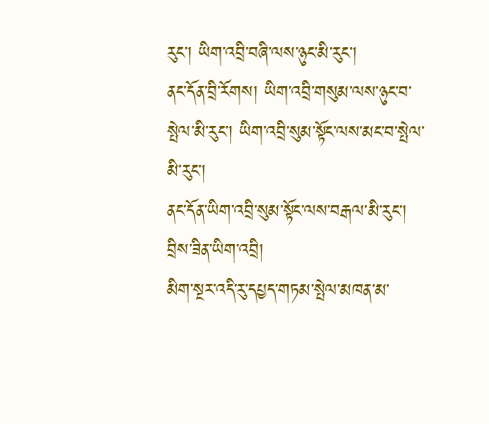རུང་། ཡིག་འབྲི་བཞི་ལས་ཉུང་མི་རུང་།
ནང་དོན་བྲི་རོགས། ཡིག་འབྲི་གསུམ་ལས་ཉུང་བ་སྤེལ་མི་རུང་། ཡིག་འབྲི་སུམ་སྟོང་ལས་མང་བ་སྤེལ་མི་རུང་།
ནང་དོན་ཡིག་འབྲི་སུམ་སྟོང་ལས་བརྒལ་མི་རུང་། བྲིས་ཟིན་ཡིག་འབྲི།
མིག་སྔར་འདི་རུ་དཔྱད་གཏམ་སྤེལ་མཁན་མ་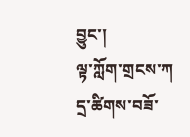བྱུང་།
ལྟ་ཀློག་གྲངས་ཀ
དྲ་ཚིགས་བཟོ་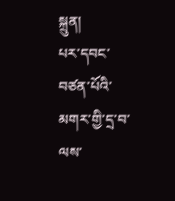སྐྲུན།
པར་དབང་བཙན་པོའི་མགར་གྱི་དྲ་བ་ལས་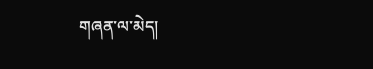གཞན་ལ་མེད།